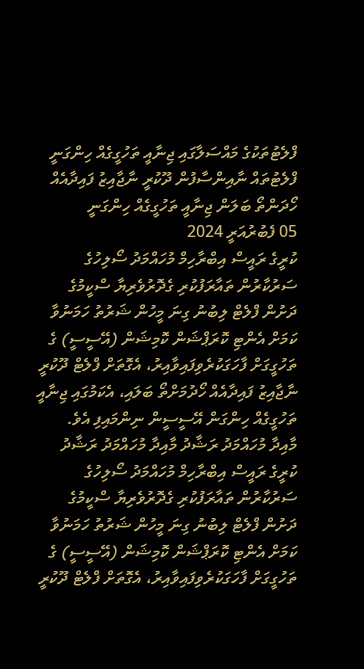ފްލެޓުތަކުގެ މައްސަލާގައި ޖިނާއީ ތަހުގީގެއް ހިންގަނީ
ފްލެޓުތައް ނާއިންސާފުން ދޫކުރީ ނާޖާއިޒު ފައިދާއެއް ހޯދަންތޯ ބަލަން ޖިނާއީ ތަހުގީގެއް ހިންގަނީ
05 ފެބުރުއަރީ 2024
ކުރީގެ ރައީސް އިބްރާހިމް މުހައްމަދު ސޯލިހުގެ ސަރުކާރުން ތައާރަފުކުރި ގެދޮރުވެރިޔާ ސްކީމުގެ ދަށުން ފްލެޓް ލިބުނު ގިނަ މީހުން ޝަރުތު ހަމަނުވާ ކަމަށް އެންޓި ކޮރަޕްޝަން ކޮމިޝަން (އޭސީސީ) ގެ ތަހުގީގަށް ފާހަގަކުރެވިފައިވާއިރު، އެގޮތަށް ފްލެޓް ދޫކުރީ ނާޖާއިޒު ފައިދާއެއް ހޯދުމަށްތޯ ބަލައި، އެކަމުގައި ޖިނާއީ ތަހުގީގެއް ހިންގަން އޭސީސީން ނިންމައިފި އެވެ.
މާއިދާ މުހައްމަދު ރަޝާދު މާއިދާ މުހައްމަދު ރަޝާދު
ކުރީގެ ރައީސް އިބްރާހިމް މުހައްމަދު ސޯލިހުގެ ސަރުކާރުން ތައާރަފުކުރި ގެދޮރުވެރިޔާ ސްކީމުގެ ދަށުން ފްލެޓް ލިބުނު ގިނަ މީހުން ޝަރުތު ހަމަނުވާ ކަމަށް އެންޓި ކޮރަޕްޝަން ކޮމިޝަން (އޭސީސީ) ގެ ތަހުގީގަށް ފާހަގަކުރެވިފައިވާއިރު، އެގޮތަށް ފްލެޓް ދޫކުރީ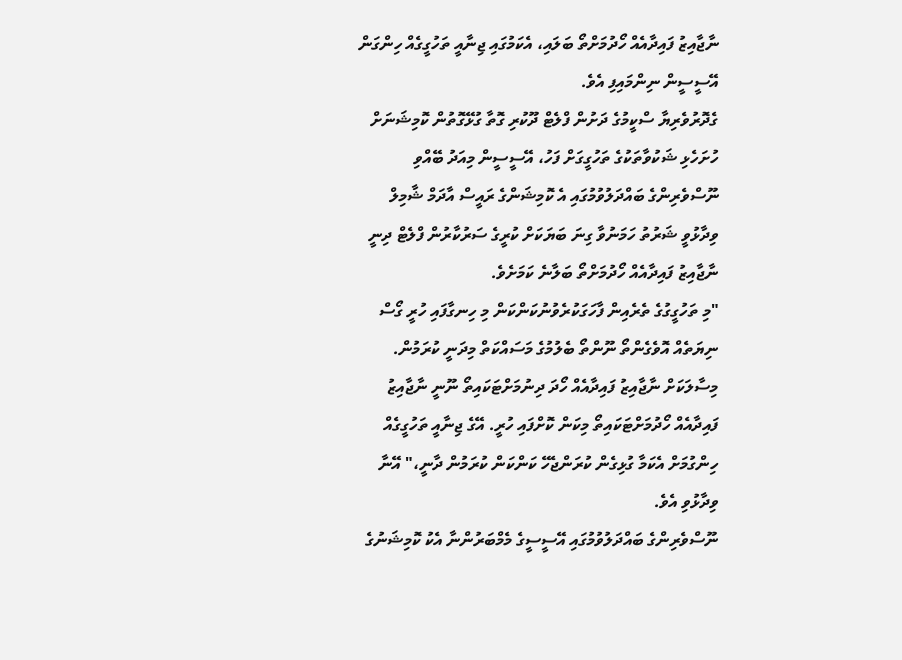ނާޖާއިޒު ފައިދާއެއް ހޯދުމަށްތޯ ބަލައި، އެކަމުގައި ޖިނާއީ ތަހުގީގެއް ހިންގަން އޭސީސީން ނިންމައިފި އެވެ.
ގެދޮރުވެރިޔާ ސްކީމުގެ ދަށުން ފްލެޓް ދޫކުރި ގޮތާ ގުޅޭގޮތުން ކޮމިޝަނަށް ހުށަހެޅި ޝަކުވާތަކުގެ ތަހުގީގަށް ފަހު، އޭސީސީން މިއަދު ބޭއްވި ނޫސްވެރިންގެ ބައްދަލުވުމުގައި އެ ކޮމިޝަންގެ ރައީސް އާދަމް ޝާމިލް ވިދާޅުވީ ޝަރުތު ހަމަނުވާ ގިނަ ބަޔަކަށް ކުރީގެ ސަރުކާރުން ފްލެޓް ދިނީ ނާޖާއިޒު ފައިދާއެއް ހޯދުމަށްތޯ ބަލާނެ ކަމަށެވެ.
"މި ތަހުގީގުގެ ތެރެއިން ފާހަގަކުރެވުނުކަންކަން މި ހިނގާފައި ހުރީ ގޯސް ނިޔަތެއް އޮވެގެންތޯ ނޫންތޯ ބެލުމުގެ މަސައްކަތް މިދަނީ ކުރަމުން. މިސާލަކަށް ނާޖާއިޒު ފައިދާއެއް ހޯދަ ދިނުމަށްޓަކައިތޯ ނޫނީ ނާޖާއިޒު ފައިދާއެއް ހޯދުމަށްޓަކައިތޯ މިކަން ކޮށްފައި ހުރީ. އޭގެ ޖިނާއީ ތަހުގީގެއް ހިންގުމަށް އެކަމާ ގުޅިގެން ކުރަންޖެހޭ ކަންކަން ކުރަމުން ދާނީ،" އޭނާ ވިދާޅުވި އެވެ.
ނޫސްވެރިންގެ ބައްދަލުވުމުގައި އޭސީސީގެ މެމްބަރުންނާ އެކު ކޮމިޝަނުގެ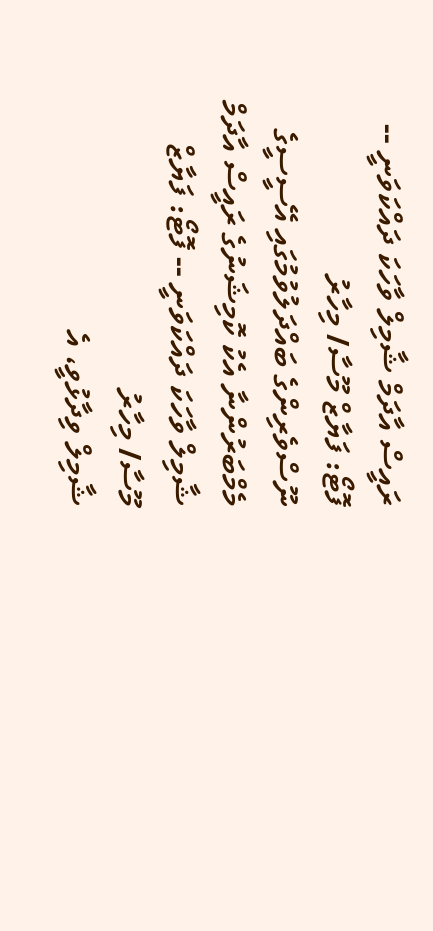ރައީސް އާދަމް ޝާމިލް ވާހަކަ ދައްކަވަނީ -- ފޮޓޯ: ފަޔާޒް މޫސާ/ މިހާރު
ނޫސްވެރިންގެ ބައްދަލުވުމުގައި އޭސީސީގެ މެމްބަރުންނާ އެކު ކޮމިޝަނުގެ ރައީސް އާދަމް ޝާމިލް ވާހަކަ ދައްކަވަނީ -- ފޮޓޯ: ފަޔާޒް މޫސާ/ މިހާރު
ޝާމިލް ވިދާޅުވީ، އެ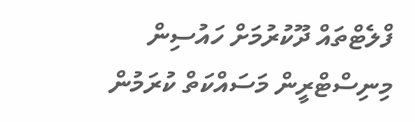ފްލެޓްތައް ދޫކުރުމަށް ހައުސިން މިނިސްޓްރީން މަސައްކަތް ކުރަމުން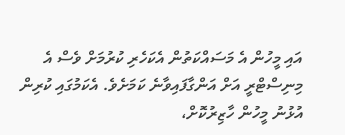އައި މީހުން އެ މަސައްކަތުން އެކަހެރި ކުރުމަށް ވެސް އެ މިނިސްޓްރީ އަށް އަންގާފައިވާނެ ކަމަށެވެ. އެކަމުގައި ކުރިން އުޅުނު މީހުން ހާޒިރުކޮށް،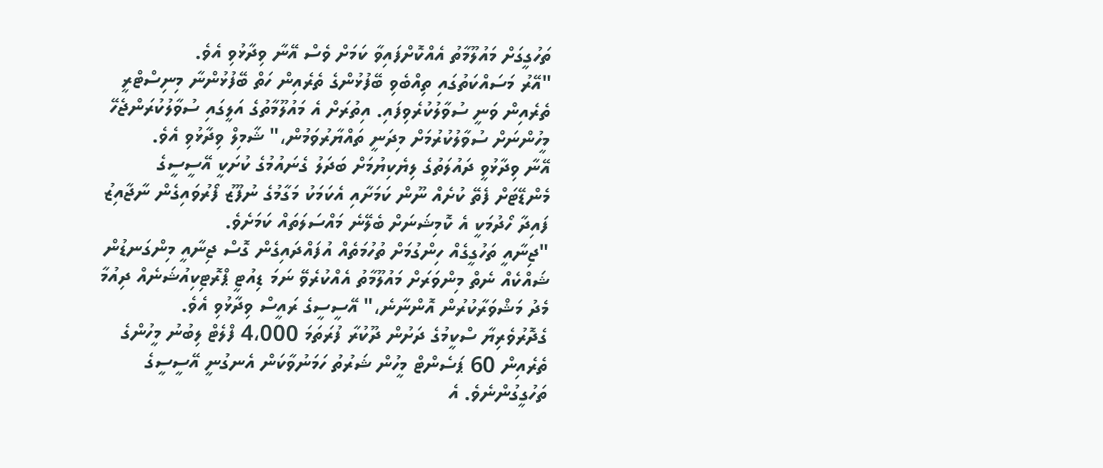ތަހުގީގަށް މައުލޫމާތު އެއްކޮށްފައިވާ ކަމަށް ވެސް އޭނާ ވިދާޅުވި އެވެ.
"އޭރު މަސައްކަތުގައި ތިއްބެވި ބޭފުޅުންގެ ތެރެއިން ހަތް ބޭފުޅުންނާ މިނިސްޓްރީ ތެރެއިން ވަނީ ސުވާލުކުރެވިފައި. އިތުރަށް އެ މައުލޫމާތުގެ އަލީގައި ސުވާލުކުރަންޖެހޭ މީހުންނަށް ސުވާލުކުރުމަށް މިދަނީ ތައްޔާރުވަމުން،" ޝާމިލް ވިދާޅުވި އެވެ.
އޭނާ ވިދާޅުވީ ދައުލަތުގެ ލިޔެކިޔުމަށް ބަދަލު ގެނައުމުގެ ކުށަކީ އޭސީސީގެ މެންޑޭޓަށް ފެތޭ ކުށެއް ނޫން ކަމަށާއި އެކަމަކު މަގާމުގެ ނުފޫޒު ފޯރުވައިގެން ނާޖާއިޒު ފައިދާ ހޯދުމަކީ އެ ކޮމިޝަނަށް ބެލޭނެ މައްސަލަތައް ކަމަށެވެ.
"ޖިނާއީ ތަހުގީގެއް ހިންގުމަށް ތުހުމަތެއް އުފައްދައިގެން ގޮސް ޖިނާއީ މިންގަނޑުން ޝައްކެއް ނެތް މިންވަރަށް މައުލޫމާތު އެއްކުރެވޭ ނަމަ ޑިއުޓީ ޕްރޮޓިކިއުޝަނެއް ދިއުމާ މެދު މަޝްވަރާކުރުން އޮންނާނެ،" އޭސީސީގެ ރައީސް ވިދާޅުވި އެވެ.
ގެދޮރުވެރިޔާ ސްކީމުގެ ދަށުން ދޫކުރާ ފުރަތަމަ 4،000 ފްލެޓް ލިބުނު މީހުންގެ ތެރެއިން 60 ޕަސެންޓް މީހުން ޝަރުތު ހަމަނުވާކަން އެނގުނީ އޭސީސީގެ ތަހުގީގުންނެވެ. އެ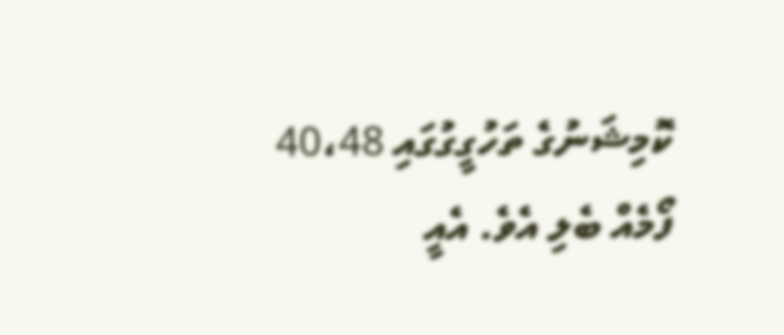ކޮމިޝަނުގެ ތަހުގީގުގައި 40،48 ފޯމެއް ބެލި އެވެ. އެއީ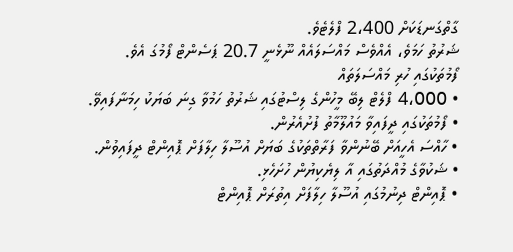ގާތްގަނޑަކަށް 2،400 ފްލެޓެވެ.
ޝަރުތު ހަމަވެ، އެއްވެސް މައްސަލައެއް ނޫޅެނީ 20.7 ޕަސެންޓް ފޯމުގަ އެވެ.
ފޯމުތަކުގައި ހުރި މައްސަލަތައް
• 4،000 ފްލެޓް ލިބޭ މީހުންގެ ލިސްޓުގައި ޝަރުތު ހަމުވާ ގިނަ ބަޔަކު ހިމަނާފައިވޭ.
• ފޯމުތަކުގައި ދީފައިވާ މައުލޫމާތު ފުށުއެރުން.
• ހާއްސަ އެހީއަށް ބޭނުންވާ ފަރާތްތަކުގެ ބަޔަށް އުސޫލާ ހިލާފަށް ޕޮއިންޓް ދީފައިވުން.
• ޝަކުވާގެ މުއްދަތުގައި އާ ލިޔެކިޔުން ހުށަހެޅި.
• ޕޮއިންޓް ދިނުމުގައި އުސޫލާ ހިލާފަށް އިތުރަށް ޕޮއިންޓް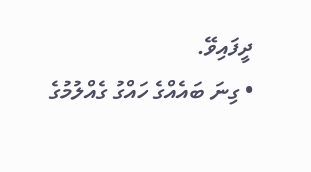ދީފައިވޭ.
• ގިނަ ބައެއްގެ ހައްގު ގެއްލުމުގެ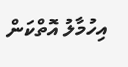އިހުމާލު އޮތްކަން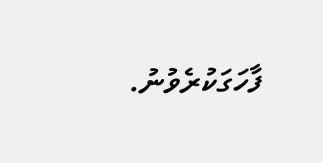ފާހަގަކުރެވުނު.